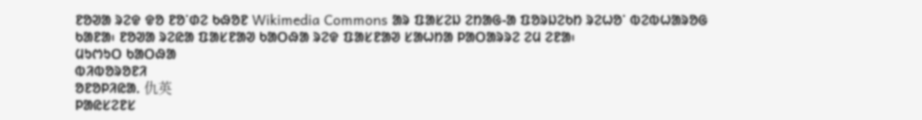ᱱᱚᱣᱟ ᱨᱮᱫ ᱫᱚ ᱱᱚᱸᱰᱮ ᱠᱷᱚᱱ Wikimedia Commons ᱟᱨ ᱯᱟᱥᱮᱡ ᱮᱴᱟᱜ-ᱟ ᱯᱚᱨᱡᱮᱠᱴ ᱨᱮᱦᱚᱸ ᱵᱮᱵᱦᱟᱨᱚᱜ ᱠᱟᱱᱟ᱾ ᱱᱚᱣᱟ ᱨᱮᱭᱟ ᱯᱟᱥᱱᱟᱣ ᱠᱟᱛᱷᱟ ᱨᱮᱫ ᱯᱟᱥᱱᱟᱣ ᱥᱟᱦᱴᱟ ᱞᱟᱛᱟᱨᱨᱮ ᱮᱢ ᱮᱱᱟ᱾
ᱢᱩᱬᱩᱛ ᱠᱟᱛᱷᱟ
ᱵᱤᱵᱚᱨᱚᱱᱤ
ᱚᱱᱚᱞᱤᱭᱟᱹ 仇英
ᱞᱟᱭᱥᱮᱱᱥ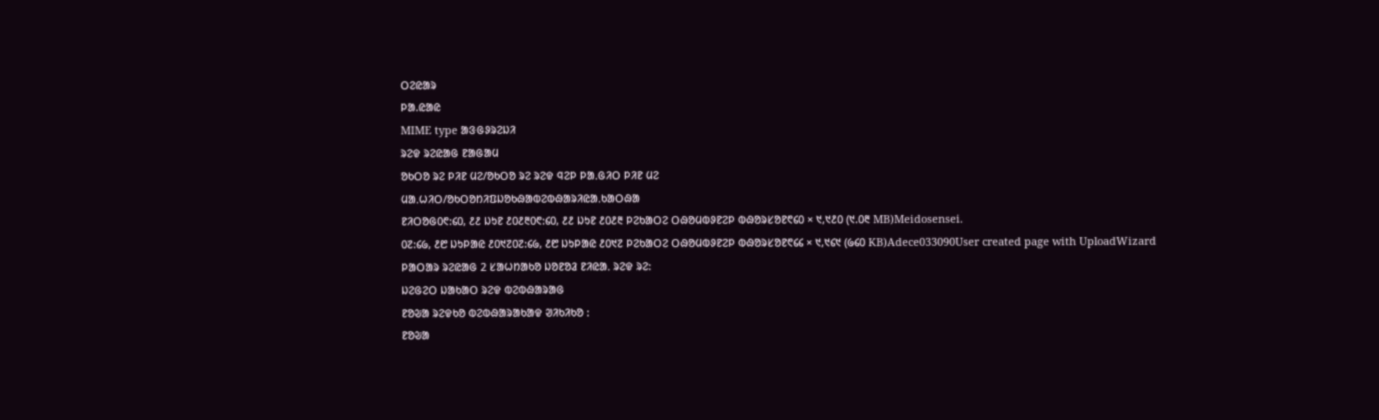ᱛᱮᱭᱟᱨ
ᱞᱟ.ᱭᱟᱭ
MIME type ᱟᱝᱜᱽᱨᱮᱡᱤ
ᱨᱮᱫ ᱨᱮᱭᱟᱜ ᱱᱟᱜᱟᱢ
ᱚᱠᱛᱚ ᱨᱮ ᱞᱤᱱ ᱢᱮ/ᱚᱠᱛᱚ ᱨᱮ ᱨᱮᱫ ᱧᱮᱞ ᱞᱟᱹᱜᱤᱛ ᱞᱤᱱ ᱢᱮ
ᱢᱟᱹᱦᱤᱛ/ᱚᱠᱛᱚᱴᱤᱯᱡᱚᱠᱷᱟᱵᱮᱵᱷᱟᱨᱤᱭᱟᱹᱠᱟᱛᱷᱟ
ᱱᱤᱛᱚᱜ᱐᱖:᱔᱐, ᱒᱒ ᱡᱩᱱ ᱒᱐᱒᱓᱐᱖:᱔᱐, ᱒᱒ ᱡᱩᱱ ᱒᱐᱒᱓ ᱞᱮᱠᱟᱛᱮ ᱛᱷᱚᱢᱵᱽᱱᱮᱞ ᱵᱷᱚᱨᱥᱚᱱ᱖᱔᱐ × ᱑,᱑᱒᱐ (᱑.᱐᱓ MB)Meidosensei.
᱐᱗:᱔᱙, ᱒᱘ ᱡᱩᱞᱟᱭ ᱒᱐᱑᱗᱐᱗:᱔᱙, ᱒᱘ ᱡᱩᱞᱟᱭ ᱒᱐᱑᱗ ᱞᱮᱠᱟᱛᱮ ᱛᱷᱚᱢᱵᱽᱱᱮᱞ ᱵᱷᱚᱨᱥᱚᱱ᱖᱔᱔ × ᱑,᱑᱔᱑ (᱙᱔᱐ KB)Adece033090User created page with UploadWizard
ᱞᱟᱛᱟᱨ ᱨᱮᱭᱟᱜ 2 ᱥᱟᱦᱴᱟᱠᱚ ᱡᱚᱱᱚᱲ ᱱᱤᱭᱟᱹ ᱨᱮᱫ ᱨᱮ:
ᱡᱮᱜᱮᱛ ᱡᱟᱠᱟᱛ ᱨᱮᱫ ᱵᱮᱵᱷᱟᱨᱟᱜ
ᱱᱚᱶᱟ ᱨᱮᱫᱠᱚ ᱵᱮᱵᱷᱟᱨᱟᱠᱟᱫ ᱣᱤᱠᱤᱠᱚ :
ᱱᱚᱶᱟ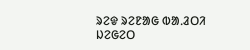ᱨᱮᱫ ᱨᱮᱱᱟᱜ ᱵᱟᱹᱲᱛᱤ ᱡᱮᱜᱮᱛ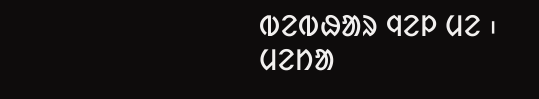ᱵᱮᱵᱷᱟᱨ ᱧᱮᱞ ᱢᱮ ᱾
ᱢᱮᱴᱟ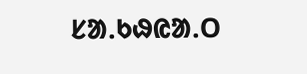ᱥᱟᱹᱠᱷᱭᱟᱹᱛ